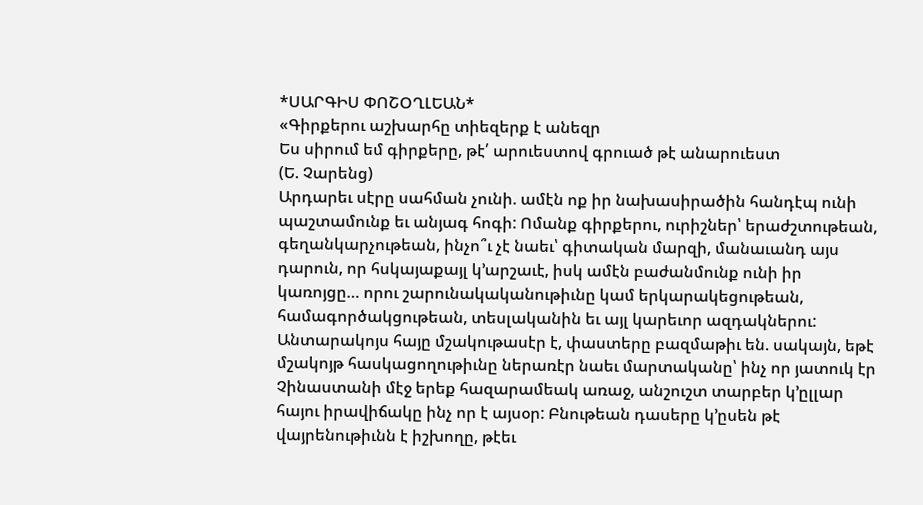*ՍԱՐԳԻՍ ՓՈՇՕՂԼԵԱՆ*
«Գիրքերու աշխարհը տիեզերք է անեզր
Ես սիրում եմ գիրքերը, թէ՛ արուեստով գրուած թէ անարուեստ
(Ե. Չարենց)
Արդարեւ սէրը սահման չունի. ամէն ոք իր նախասիրածին հանդէպ ունի պաշտամունք եւ անյագ հոգի: Ոմանք գիրքերու, ուրիշներ՝ երաժշտութեան, գեղանկարչութեան, ինչո՞ւ չէ նաեւ՝ գիտական մարզի, մանաւանդ այս դարուն, որ հսկայաքայլ կ’արշաւէ, իսկ ամէն բաժանմունք ունի իր կառոյցը… որու շարունակականութիւնը կամ երկարակեցութեան, համագործակցութեան, տեսլականին եւ այլ կարեւոր ազդակներու:
Անտարակոյս հայը մշակութասէր է, փաստերը բազմաթիւ են. սակայն, եթէ մշակոյթ հասկացողութիւնը ներառէր նաեւ մարտականը՝ ինչ որ յատուկ էր Չինաստանի մէջ երեք հազարամեակ առաջ, անշուշտ տարբեր կ’ըլլար հայու իրավիճակը ինչ որ է այսօր: Բնութեան դասերը կ’ըսեն թէ վայրենութիւնն է իշխողը, թէեւ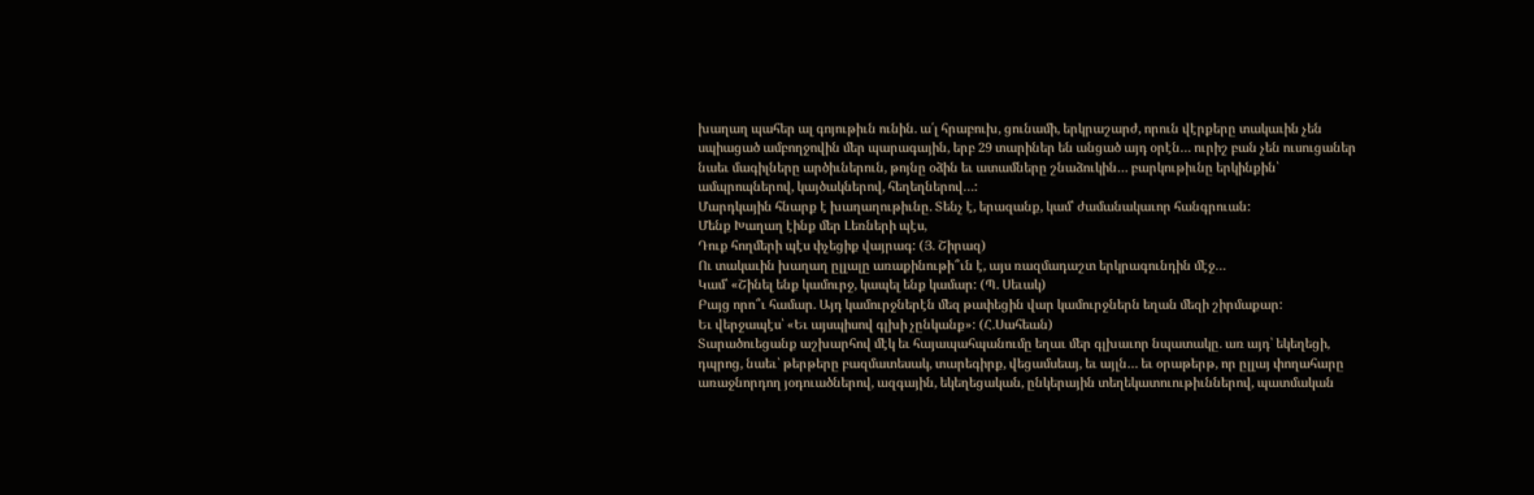խաղաղ պահեր ալ գոյութիւն ունին. ա՛լ հրաբուխ, ցունամի, երկրաշարժ, որուն վէրքերը տակաւին չեն սպիացած ամբողջովին մեր պարագային, երբ 29 տարիներ են անցած այդ օրէն… ուրիշ բան չեն ուսուցաներ նաեւ մագիլները արծիւներուն, թոյնը օձին եւ ատամները շնաձուկին… բարկութիւնը երկինքին՝ ամպրոպներով, կայծակներով, հեղեղներով…:
Մարդկային հնարք է խաղաղութիւնը. Տենչ է, երազանք, կամ՝ ժամանակաւոր հանգրուան:
Մենք Խաղաղ էինք մեր Լեռների պէս,
Դուք հողմերի պէս փչեցիք վայրագ: (Յ. Շիրազ)
Ու տակաւին խաղաղ ըլլալը առաքինութի՞ւն է, այս ռազմադաշտ երկրագունդին մէջ…
Կամ՝ «Շինել ենք կամուրջ, կապել ենք կամար: (Պ. Սեւակ)
Բայց որո՞ւ համար. Այդ կամուրջներէն մեզ թափեցին վար կամուրջներն եղան մեզի շիրմաքար:
Եւ վերջապէս՝ «Եւ այսպիսով գլխի չընկանք»: (Հ.Սահեան)
Տարածուեցանք աշխարհով մէկ եւ հայապահպանումը եղաւ մեր գլխաւոր նպատակը. առ այդ՝ եկեղեցի, դպրոց, նաեւ՝ թերթերը բազմատեսակ, տարեգիրք, վեցամսեայ, եւ այլն… եւ օրաթերթ, որ ըլլայ փողահարը առաջնորդող յօդուածներով, ազգային, եկեղեցական, ընկերային տեղեկատուութիւններով, պատմական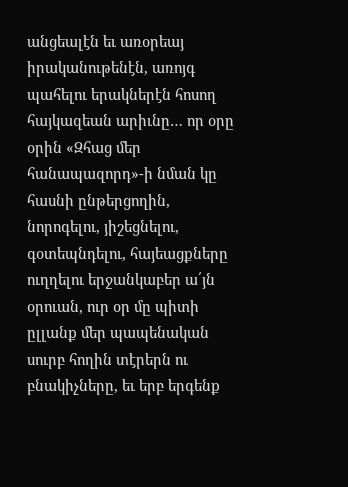անցեալէն եւ առօրեայ իրականութենէն, առոյգ պահելու երակներէն հոսող հայկազեան արիւնը… որ օրը օրին «Զհաց մեր հանապազորդ»-ի նման կը հասնի ընթերցողին, նորոգելու, յիշեցնելու, գօտեպնդելու, հայեացքները ուղղելու երջանկաբեր ա՛յն օրուան, ուր օր մը պիտի ըլլանք մեր պապենական սուրբ հողին տէրերն ու բնակիչները, եւ երբ երգենք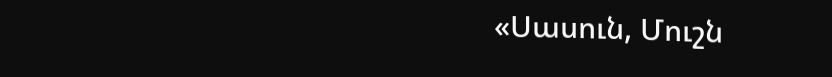«Սասուն, Մուշն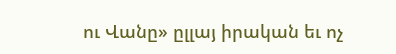ու Վանը» ըլլայ իրական եւ ոչ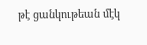թէ ցանկութեան մէկ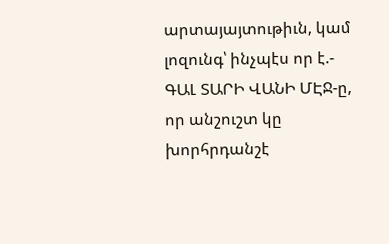արտայայտութիւն, կամ լոզունգ՝ ինչպէս որ է.-
ԳԱԼ ՏԱՐԻ ՎԱՆԻ ՄԷՋ-ը, որ անշուշտ կը խորհրդանշէ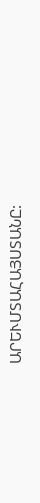ԱՐԵՒՄՏԱՀԱՅՍՏԱՆԸ: